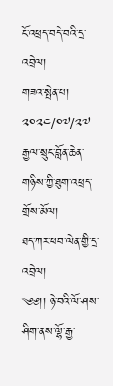ངོ་འཕྲད་བདེ་བའི་དྲ་འབྲེལ།
གཟའ་སྤེན་པ། ༢༠༢༤/༠༧/༢༧
རྒྱལ་སྲུང་བློན་ཆེན་གཉིས་ཀྱི་ཐུག་འཕྲད་གྲོས་མོལ།
ཐད་ཀར་ཕབ་ལེན་གྱི་དྲ་འབྲེལ།
༄༅།། ཉེ་བའི་ལོ་ཤས་ཤིག་ནས་ལྷོ་རྒྱ་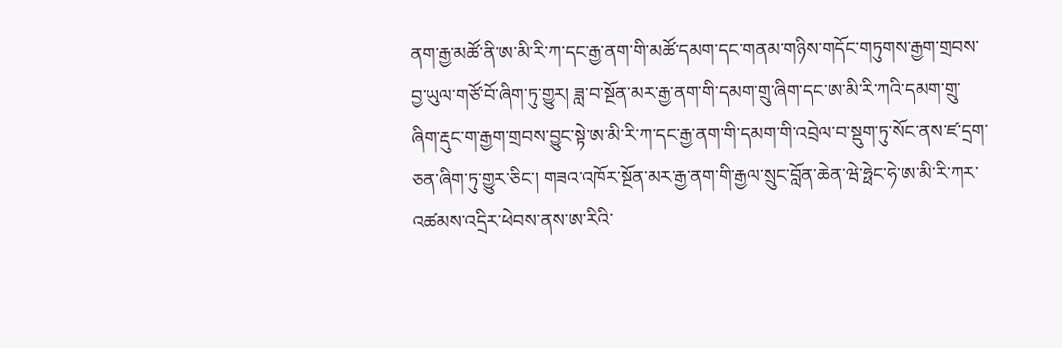ནག་རྒྱ་མཚོ་ནི་ཨ་མི་རི་ཀ་དང་རྒྱ་ནག་གི་མཚོ་དམག་དང་གནམ་གཉིས་གདོང་གཏུགས་རྒྱག་གྲབས་བྱ་ཡུལ་གཙོ་བོ་ཞིག་ཏུ་གྱུར། ཟླ་བ་སྔོན་མར་རྒྱ་ནག་གི་དམག་གྲུ་ཞིག་དང་ཨ་མི་རི་ཀའི་དམག་གྲུ་ཞིག་རྡུང་ག་རྒྱག་གྲབས་བྱུང་སྟེ་ཨ་མི་རི་ཀ་དང་རྒྱ་ནག་གི་དམག་གི་འབྲེལ་བ་སྡུག་ཏུ་སོང་ནས་ཛ་དྲག་ཅན་ཞིག་ཏུ་གྱུར་ཅིང་། གཟའ་འཁོར་སྔོན་མར་རྒྱ་ནག་གི་རྒྱལ་སྲུང་བློན་ཆེན་ཝེ་ཧྥེང་ཧེ་ཨ་མི་རི་ཀར་འཚམས་འདྲིར་ཕེབས་ནས་ཨ་རིའི་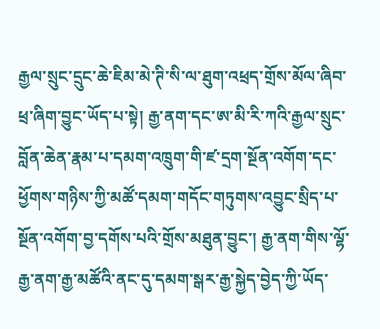རྒྱལ་སྲུང་དྲུང་ཆེ་ཇིམ་མེ་ཊི་སི་ལ་ཐུག་འཕྲད་གྲོས་མོལ་ཞིབ་ཕྲ་ཞིག་བྱུང་ཡོད་པ་སྟེ། རྒྱ་ནག་དང་ཨ་མི་རི་ཀའི་རྒྱལ་སྲུང་བློན་ཆེན་རྣམ་པ་དམག་འཁྲུག་གི་ཛ་དྲག་སྔོན་འགོག་དང་ཕྱོགས་གཉིས་ཀྱི་མཚོ་དམག་གདོང་གཏུགས་འབྱུང་སྲིད་པ་སྔོན་འགོག་བྱ་དགོས་པའི་གྲོས་མཐུན་བྱུང་། རྒྱ་ནག་གིས་ལྷོ་རྒྱ་ནག་རྒྱ་མཚོའི་ནང་དུ་དམག་སྒར་རྒྱ་སྐྱེད་བྱེད་ཀྱི་ཡོད་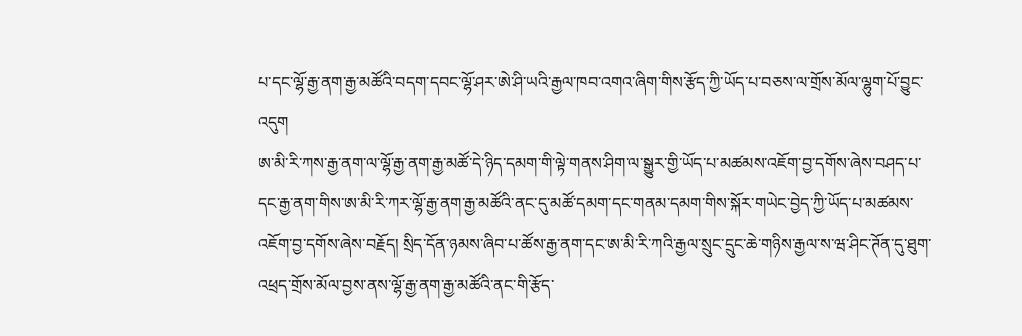པ་དང་ལྷོ་རྒྱ་ནག་རྒྱ་མཚོའི་བདག་དབང་ལྷོ་ཤར་ཨེ་ཤི་ཡའི་རྒྱལ་ཁབ་འགའ་ཞིག་གིས་རྩོད་ཀྱི་ཡོད་པ་བཅས་ལ་གྲོས་མོལ་ལྷུག་པོ་བྱུང་འདུག
ཨ་མི་རི་ཀས་རྒྱ་ནག་ལ་ལྷོ་རྒྱ་ནག་རྒྱ་མཚོ་དེ་ཉིད་དམག་གི་ལྟེ་གནས་ཤིག་ལ་སྒྱུར་གྱི་ཡོད་པ་མཚམས་འཇོག་བྱ་དགོས་ཞེས་བཤད་པ་དང་རྒྱ་ནག་གིས་ཨ་མི་རི་ཀར་ལྷོ་རྒྱ་ནག་རྒྱ་མཚོའི་ནང་དུ་མཚོ་དམག་དང་གནམ་དམག་གིས་སྐོར་གཡེང་བྱེད་ཀྱི་ཡོད་པ་མཚམས་འཇོག་བྱ་དགོས་ཞེས་བརྗོད། སྲིད་དོན་ཉམས་ཞིབ་པ་ཚོས་རྒྱ་ནག་དང་ཨ་མི་རི་ཀའི་རྒྱལ་སྲུང་དྲུང་ཆེ་གཉིས་རྒྱལ་ས་ཝ་ཤིང་ཊོན་དུ་ཐུག་འཕྲད་གྲོས་མོལ་བྱས་ནས་ལྷོ་རྒྱ་ནག་རྒྱ་མཚོའི་ནང་གི་རྩོད་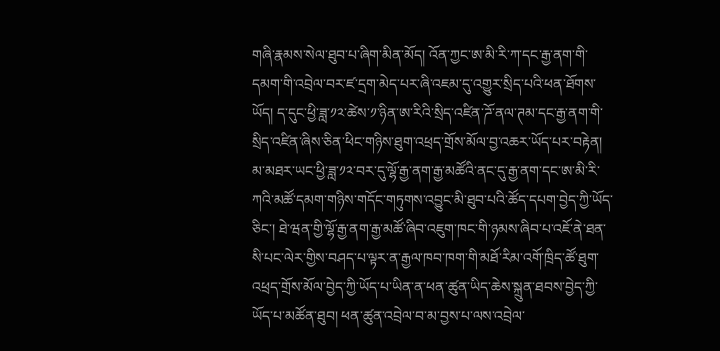གཞི་རྣམས་སེལ་ཐུབ་པ་ཞིག་མིན་མོད། འོན་ཀྱང་ཨ་མི་རི་ཀ་དང་རྒྱ་ནག་གི་དམག་གི་འབྲེལ་བར་ཛ་དྲག་མེད་པར་ཞི་འཇམ་དུ་འགྱུར་སྲིད་པའི་ཕན་ཐོགས་ཡོད། ད་དུང་ཕྱི་ཟླ་༡༢་ཚེས་༡་ཉིན་ཨ་རིའི་སྲིད་འཛིན་ཌོ་ནལ་ཊམ་དང་རྒྱ་ནག་གི་སྲིད་འཛིན་ཞིས་ཅིན་ཕིང་གཉིས་ཐུག་འཕྲད་གྲོས་མོལ་བྱ་འཆར་ཡོད་པར་བརྟེན། མ་མཐར་ཡང་ཕྱི་ཟླ་༡༢་བར་དུ་ལྷོ་རྒྱ་ནག་རྒྱ་མཚོའི་ནང་དུ་རྒྱ་ནག་དང་ཨ་མི་རི་ཀའི་མཚོ་དམག་གཉིས་གདོང་གཏུགས་འབྱུང་མི་ཐུབ་པའི་ཚོད་དཔག་བྱེད་ཀྱི་ཡོད་ཅིང་། ཐེ་ཝན་གྱི་ལྷོ་རྒྱ་ནག་རྒྱ་མཚོ་ཞིབ་འཇུག་ཁང་གི་ཉམས་ཞིབ་པ་འཇོ་ནེ་ཐན་སི་པང་ལེར་གྱིས་བཤད་པ་ལྟར་ན་རྒྱལ་ཁབ་ཁག་གི་མཐོ་རིམ་འགོ་ཁྲིད་ཚོ་ཐུག་འཕྲད་གྲོས་མོལ་བྱེད་ཀྱི་ཡོད་པ་ཡིན་ན་ཕན་ཚུན་ཡིད་ཆེས་སྐྲུན་ཐབས་བྱེད་ཀྱི་ཡོད་པ་མཚོན་ཐུབ། ཕན་ཚུན་འབྲེལ་བ་མ་བྱས་པ་ལས་འབྲེལ་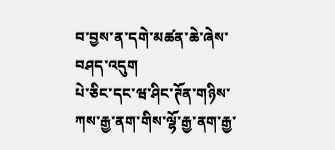བ་བྱས་ན་དགེ་མཚན་ཆེ་ཞེས་བཤད་འདུག
པེ་ཅིང་དང་ཝ་ཤིང་ཊོན་གཉིས་ཀས་རྒྱ་ནག་གིས་ལྷོ་རྒྱ་ནག་རྒྱ་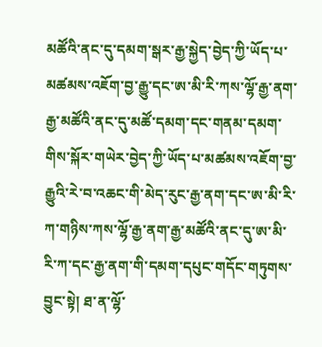མཚོའི་ནང་དུ་དམག་སྒར་རྒྱ་སྐྱེད་བྱེད་ཀྱི་ཡོད་པ་མཚམས་འཇོག་བྱ་རྒྱུ་དང་ཨ་མི་རི་ཀས་ལྷོ་རྒྱ་ནག་རྒྱ་མཚོའི་ནང་དུ་མཚོ་དམག་དང་གནམ་དམག་གིས་སྐོར་གཡེར་བྱེད་ཀྱི་ཡོད་པ་མཚམས་འཇོག་བྱ་རྒྱུའི་རེ་བ་འཆང་གི་མེད་རུང་རྒྱ་ནག་དང་ཨ་མི་རི་ཀ་གཉིས་ཀས་ལྷོ་རྒྱ་ནག་རྒྱ་མཚོའི་ནང་དུ་ཨ་མི་རི་ཀ་དང་རྒྱ་ནག་གི་དམག་དཔུང་གདོང་གཏུགས་བྱུང་སྟེ། ཐ་ན་ལྷོ་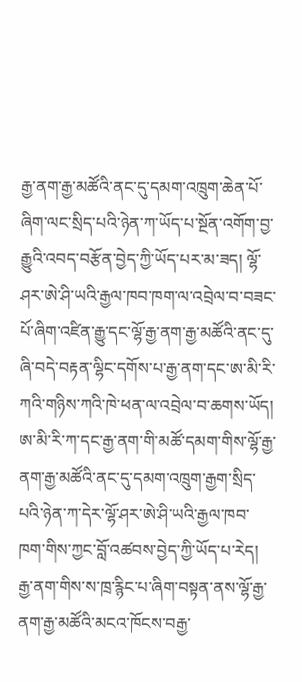རྒྱ་ནག་རྒྱ་མཚོའི་ནང་དུ་དམག་འཁྲུག་ཆེན་པོ་ཞིག་ལང་སྲིད་པའི་ཉེན་ཀ་ཡོད་པ་སྔོན་འགོག་བྱ་རྒྱུའི་འབད་བརྩོན་བྱེད་ཀྱི་ཡོད་པར་མ་ཟད། ལྷོ་ཤར་ཨེ་ཤི་ཡའི་རྒྱལ་ཁབ་ཁག་ལ་འབྲེལ་བ་བཟང་པོ་ཞིག་འཛིན་རྒྱུ་དང་ལྷོ་རྒྱ་ནག་རྒྱ་མཚོའི་ནང་དུ་ཞི་བདེ་བརྟན་ལྷིང་དགོས་པ་རྒྱ་ནག་དང་ཨ་མི་རི་ཀའི་གཉིས་ཀའི་ཁེ་ཕན་ལ་འབྲེལ་བ་ཆགས་ཡོད། ཨ་མི་རི་ཀ་དང་རྒྱ་ནག་གི་མཚོ་དམག་གིས་ལྷོ་རྒྱ་ནག་རྒྱ་མཚོའི་ནང་དུ་དམག་འཁྲུག་རྒྱག་སྲིད་པའི་ཉེན་ཀ་དེར་ལྷོ་ཤར་ཨེ་ཤི་ཡའི་རྒྱལ་ཁབ་ཁག་གིས་ཀྱང་བློ་འཚབས་བྱེད་ཀྱི་ཡོད་པ་རེད།
རྒྱ་ནག་གིས་ས་ཁྲ་རྙིང་པ་ཞིག་བསྟན་ནས་ལྷོ་རྒྱ་ནག་རྒྱ་མཚོའི་མངའ་ཁོངས་བརྒྱ་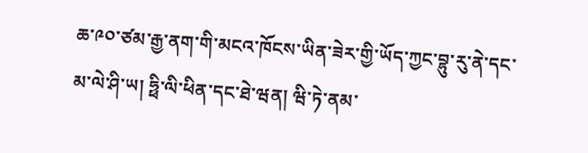ཆ་༩༠་ཙམ་རྒྱ་ནག་གི་མངའ་ཁོངས་ཡིན་ཟེར་གྱི་ཡོད་ཀྱང་བྷུ་རུ་ནེ་དང་མ་ལེ་ཤི་ཡ། ཧྥི་ལི་ཕིན་དང་ཐེ་ཝན། ཝི་ཏེ་ནམ་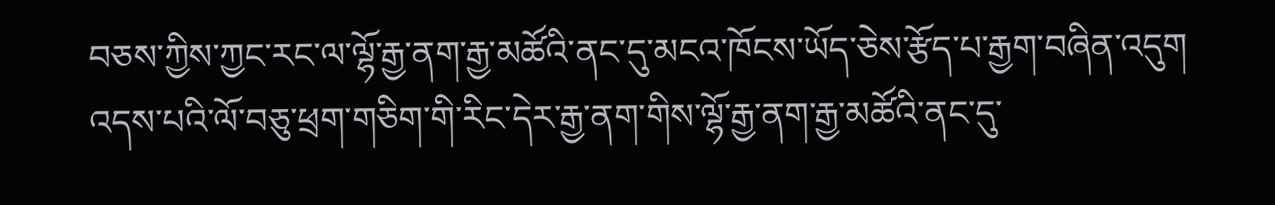བཅས་ཀྱིས་ཀྱང་རང་ལ་ལྷོ་རྒྱ་ནག་རྒྱ་མཚོའི་ནང་དུ་མངའ་ཁོངས་ཡོད་ཅེས་རྩོད་པ་རྒྱག་བཞིན་འདུག འདས་པའི་ལོ་བཅུ་ཕྲག་གཅིག་གི་རིང་དེར་རྒྱ་ནག་གིས་ལྷོ་རྒྱ་ནག་རྒྱ་མཚོའི་ནང་དུ་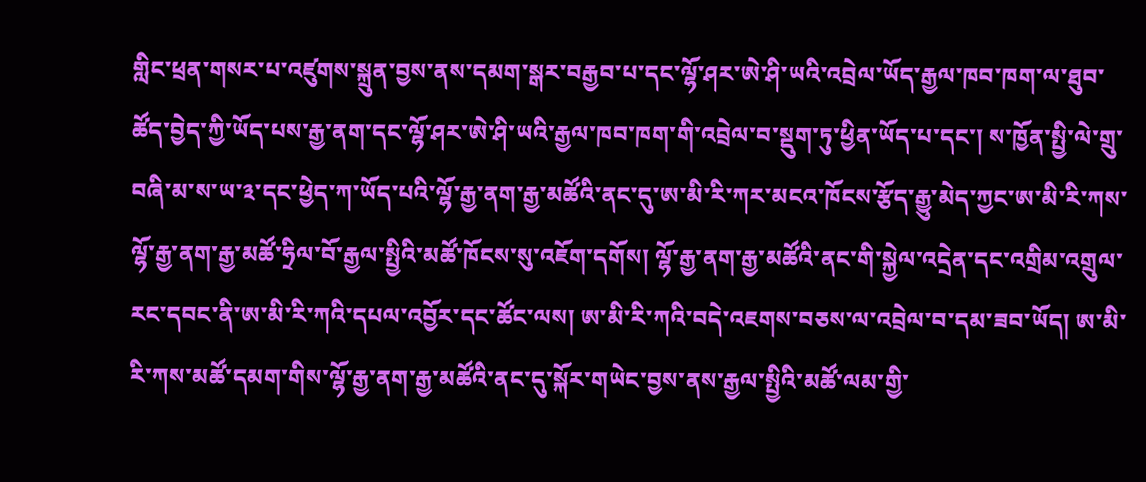གླིང་ཕྲན་གསར་པ་འཛུགས་སྐྲུན་བྱས་ནས་དམག་སྒར་བརྒྱབ་པ་དང་ལྷོ་ཤར་ཨེ་ཤི་ཡའི་འབྲེལ་ཡོད་རྒྱལ་ཁབ་ཁག་ལ་ཐུབ་ཚོད་བྱེད་ཀྱི་ཡོད་པས་རྒྱ་ནག་དང་ལྷོ་ཤར་ཨེ་ཤི་ཡའི་རྒྱལ་ཁབ་ཁག་གི་འབྲེལ་བ་སྡུག་ཏུ་ཕྱིན་ཡོད་པ་དང་། ས་ཁྱོན་སྤྱི་ལེ་གྲུ་བཞི་མ་ས་ཡ་༣་དང་ཕྱེད་ཀ་ཡོད་པའི་ལྷོ་རྒྱ་ནག་རྒྱ་མཚོའི་ནང་དུ་ཨ་མི་རི་ཀར་མངའ་ཁོངས་རྩོད་རྒྱུ་མེད་ཀྱང་ཨ་མི་རི་ཀས་ལྷོ་རྒྱ་ནག་རྒྱ་མཚོ་ཧྲིལ་བོ་རྒྱལ་སྤྱིའི་མཚོ་ཁོངས་སུ་འཇོག་དགོས། ལྷོ་རྒྱ་ནག་རྒྱ་མཚོའི་ནང་གི་སྐྱེལ་འདྲེན་དང་འགྲིམ་འགྲུལ་རང་དབང་ནི་ཨ་མི་རི་ཀའི་དཔལ་འབྱོར་དང་ཚོང་ལས། ཨ་མི་རི་ཀའི་བདེ་འཇགས་བཅས་ལ་འབྲེལ་བ་དམ་ཟབ་ཡོད། ཨ་མི་རི་ཀས་མཚོ་དམག་གིས་ལྷོ་རྒྱ་ནག་རྒྱ་མཚོའི་ནང་དུ་སྐོར་གཡེང་བྱས་ནས་རྒྱལ་སྤྱིའི་མཚོ་ལམ་གྱི་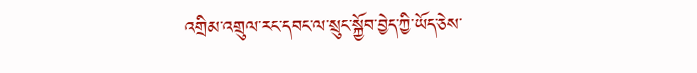འགྲིམ་འགྲུལ་རང་དབང་ལ་སྲུང་སྐྱོབ་བྱེད་ཀྱི་ཡོད་ཅེས་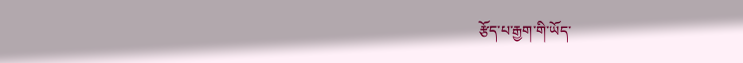རྩོད་པ་རྒྱག་གི་ཡོད་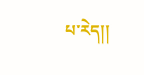པ་རེད།།